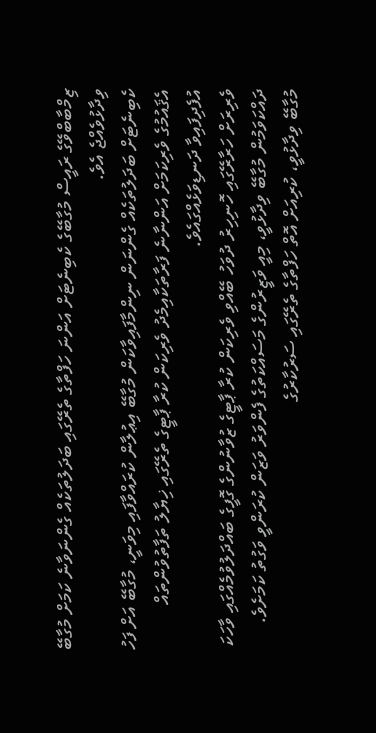ޒިމްބާބްވޭގެ ރައީސް މުގާބޭގެ ކެބިނެޓަށް އަންނަ ހަފްތާގެ ތެރޭގައި ބަދަލުތަކެއް ގެންނަވާނެ ކަމަށް މުގާބޭ ވިދާޅުވެއްޖެ އެވެ.
ކެބިނެޓަށް ބަދަލުތަކެއް ގެންނަން ނިންމާފައިވާކަން މުގާބޭ އިޢުލާން ކުރައްވާފައި މިވަނީ، މުގާބޭ އަށް ފަހު އެޤައުމުގެ ވެރިކަމަށް އަންނާނެ ފަރާތަކާއިމެދު ވެރިކަން ކުރާ ޕާޓީގެ ތެރޭގައި ޚިޔާލު ތަފާތުވުންތައް އުފެދިފައިވާ ދަނޑިވަޅެއްގައެވެ.
ވެރިރަށް ހަރާރޭގައި ހޮނިހިރު ދުވަހު ބޭއްވި ވެރިކަން ކުރާ ޕާޓީގެ ޒުވާނުންގެ ގޮފީގެ ބައްދަލުވުމެއްގައި ވާހަކަ ދައްކަވަމުން މުގާބޭ ވިދާޅުވީ، މިއީ ވަޒީރުންގެ މަސައްކަތުގެ ފެންވަރު ވަޒަން ކުރަންވީ ވަގުތު ކަމަށެވެ.
މުގާބޭ ވިދާޅުވީ، ކުރިއަށް އޮތް ހަފްތާގެ ތެރޭގައި ސަރުކާރުގެ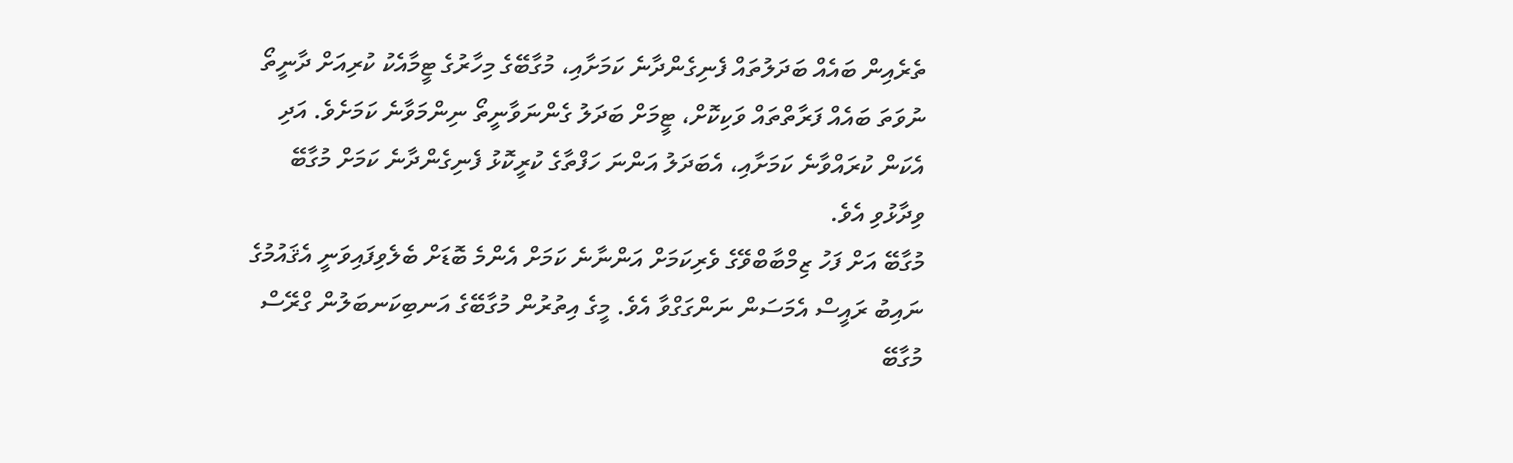ތެރެއިން ބައެއް ބަދަލުތައް ފެނިގެންދާނެ ކަމަށާއި، މުގާބޭގެ މިހާރުގެ ޓީމާއެކު ކުރިއަށް ދާނީތޯ ނުވަތަ ބައެއް ފަރާތްތައް ވަކިކޮށް، ޓީމަށް ބަދަލު ގެންނަވާނީތޯ ނިންމަވާނެ ކަމަށެވެ. އަދި އެކަން ކުރައްވާނެ ކަމަށާއި، އެބަދަލު އަންނަ ހަފްތާގެ ކުރީކޮޅު ފެނިގެންދާނެ ކަމަށް މުގާބޭ ވިދާޅުވި އެވެ.
މުގާބޭ އަށް ފަހު ޒިމްބާބްވޭގެ ވެރިކަމަށް އަންނާނެ ކަމަށް އެންމެ ބޮޑަށް ބެލެވިފައިވަނީ އެޤައުމުގެ ނައިބު ރައީސް އެމަސަން ނަންގަގްވާ އެވެ. މީގެ އިތުރުން މުގާބޭގެ އަނބިކަނބަލުން ގްރޭސް މުގާބޭ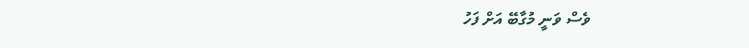ވެސް ވަނީ މުގާބޭ އަށް ފަހު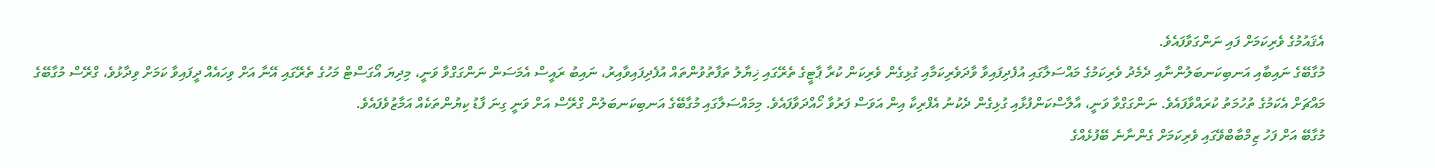އެޤައުމުގެ ވެރިކަމަށް ފައި ނަންގަވާފައެވެ.
މުގާބޭގެ ނައިބާއި އަނބިކަނބަލުންނާއި ދެމެދު ވެރިކަމުގެ މައްސަލާގައި އުފެދިފައިވާ ވާދަވެރިކަމާއި ގުޅިގެން ވެރިކަން ކުރާ ޕާޓީގެ ތެރޭގައި ޚިޔާލު ތަފާތުވުންތައް އުފެދިފައިވާއިރު، ނައިބު ރައީސް އެމަސަން ނަންގަގްވާ ވަނީ، މިދިޔަ އޯގަސްޓް މަހުގެ ތެރޭގައި އޭނާ އަށް ވިހައެއް ދީފައިވާ ކަމަށް ވިދާޅުވެ، ގްރޭސް މުގާބޭގެ މައްޗަށް އެކަމުގެ ތުހުމަތު ކުރައްވާފައެވެ. ނަންގަގްވާ ވަނީ، އާލާސްކަންފުޅާއި ގުޅިގެން ދެކުނު އެފްރިކާ އިން އަވަސް ފަރުވާ ހޯއްދަވާފައެވެ. މިމައްސަލާގައި މުގާބޭގެ އަނބިކަނބަލުން ގްރޭސް އަށް ވަނީ ގިނަ ފާޑު ކިޔުންތަކެއް އަމާޒުވެފައެވެ.
މުގާބޭ އަށް ފަހު ޒިމްބާބްވޭގައި ވެރިކަމަށް ގެންނާނެ ބޭފުޅެއްގެ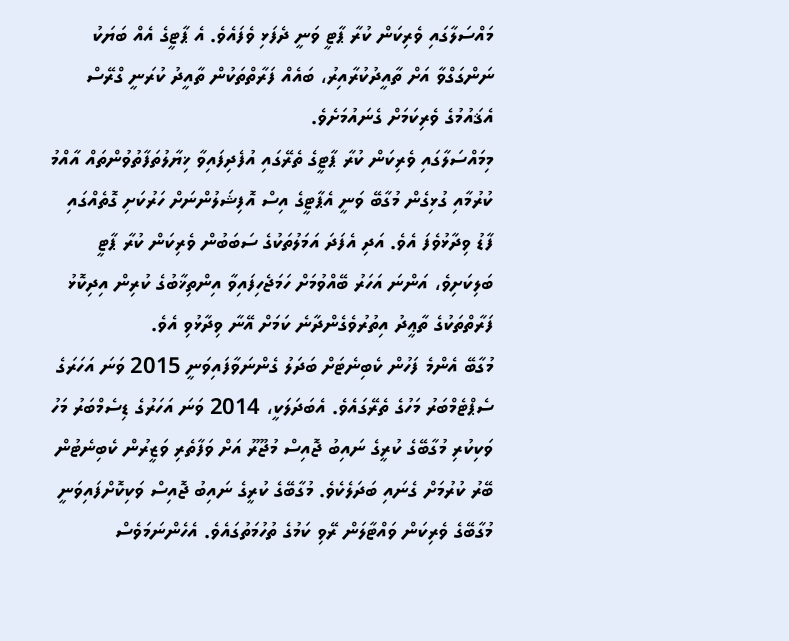މައްސަލާގައި ވެރިކަން ކުރާ ޕާޓީ ވަނީ ދެފަޅި ވެފައެވެ. އެ ޕާޓީގެ އެއް ބަޔަކު ނަންގަގްވާ އަށް ތާއީދުކުރާއިރު، ބައެއް ފަރާތްތަކުން ތާއީދު ކުރަނީ ގްރޭސް އެޤައުމުގެ ވެރިކަމަށް ގެނައުމަށެވެ.
މިމައްސަލާގައި ވެރިކަން ކުރާ ޕާޓީގެ ތެރޭގައި އުފެދިފައިވާ ޚިޔާލުތަފާތުވުންތައް އާއްމު ކުރުމާއި ގުޅިގެން މުގާބޭ ވަނީ އެޕާޓީގެ އިސް އޮފިޝަލުންނަށް ހަރުކަށި ގޮތެއްގައި ފާޑު ވިދާޅުވެފަ އެވެ. އަދި އެފަދަ އަމަލުތަކުގެ ސަބަބުން ވެރިކަން ކުރާ ޕާޓީ ބަލިކަށިވެ، އަންނަ އަހަރު ބޭއްވުމަށް ހަމަޖެހިފައިވާ އިންތިޚާބުގެ ކުރިން އިދިކޮޅު ފަރާތްތަކުގެ ތާޢީދު އިތުރުވެގެންދާނެ ކަމަށް އޭނާ ވިދާޅުވި އެވެ.
މުގާބޭ އެންމެ ފަހުން ކެބިނެޓަށް ބަދަލު ގެންނަވާފައިވަނީ 2015 ވަނަ އަހަރަގެ ސެޕްޓެމްބަރު މަހުގެ ތެރޭގައެވެ. އެބަދަލަކީ، 2014 ވަނަ އަހަރުގެ ޑިސެމްބަރު މަހު ވަކިކުރި މުގާބޭގެ ކުރީގެ ނައިބު ޖޮއިސް މުޖޫރޫ އަށް ވަފާތެރި ވަޒީރުން ކެބިނެޓުން ބޭރު ކުރުމަށް ގެނައި ބަދަލެކެވެ. މުގާބޭގެ ކުރީގެ ނައިބު ޖޮއިސް ވަކިކޮށްފައިވަނީ މުގާބޭގެ ވެރިކަން ވައްޓާލަން ރޭވި ކަމުގެ ތުހުމަތުގައެވެ. އެހެންނަމަވެސް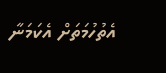އެތުހުމަތަށް އެކަމަނާ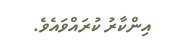އިންކާރު ކުރައްވައެވެ.